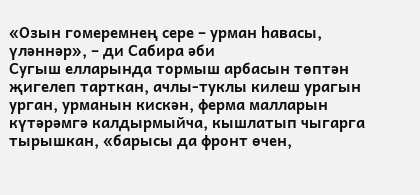«Озын гомеремнең сере – урман һавасы, үләннәр», – ди Сабира әби
Сугыш елларында тормыш арбасын төптән җигелеп тарткан, ачлы-туклы килеш урагын урган, урманын кискән, ферма малларын күтәрәмгә калдырмыйча, кышлатып чыгарга тырышкан, «барысы да фронт өчен,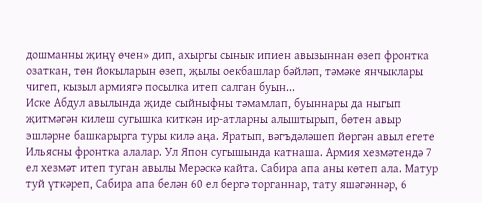дошманны җиңү өчен» дип, ахыргы сынык ипиен авызыннан өзеп фронтка озаткан, төн йокыларын өзеп, җылы оекбашлар бәйләп, тәмәке янчыклары чигеп, кызыл армиягә посылка итеп салган буын...
Иске Абдул авылында җиде сыйныфны тәмамлап, буыннары да ныгып җитмәгән килеш сугышка киткән ир-атларны алыштырып, бөтен авыр эшләрне башкарырга туры килә аңа. Яратып, вәгъдәләшеп йөргән авыл егете Ильясны фронтка алалар. Ул Япон сугышында катнаша. Армия хезмәтендә 7 ел хезмәт итеп туган авылы Мерәскә кайта. Сабира апа аны көтеп ала. Матур туй үткәреп, Сабира апа белән 60 ел бергә торганнар, тату яшәгәннәр, 6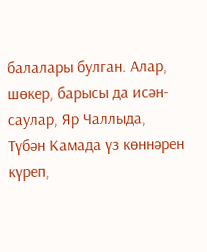балалары булган. Алар, шөкер, барысы да исән-саулар, Яр Чаллыда, Түбән Камада үз көннәрен күреп,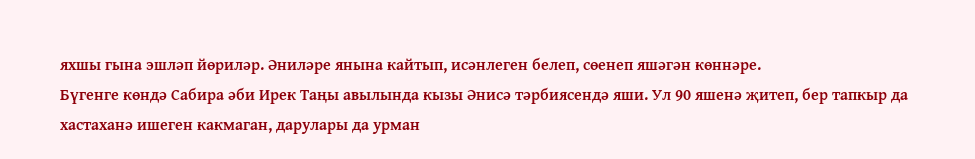яхшы гына эшләп йөриләр. Әниләре янына кайтып, исәнлеген белеп, сөенеп яшәгән көннәре.
Бүгенге көндә Сабира әби Ирек Таңы авылында кызы Әнисә тәрбиясендә яши. Ул 90 яшенә җитеп, бер тапкыр да хастаханә ишеген какмаган, дарулары да урман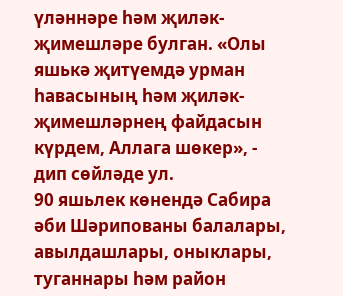үләннәре һәм җиләк-җимешләре булган. «Олы яшькә җитүемдә урман һавасының һәм җиләк-җимешләрнең файдасын күрдем, Аллага шөкер», - дип сөйләде ул.
90 яшьлек көнендә Сабира әби Шәрипованы балалары, авылдашлары, оныклары, туганнары һәм район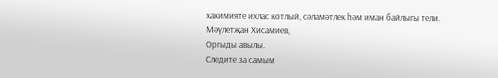хакимияте ихлас котлый, сәламәтлек һәм иман байлыгы тели.
Мәүлетҗан Хисамиев,
Оргыды авылы.
Следите за самым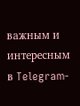важным и интересным в Telegram-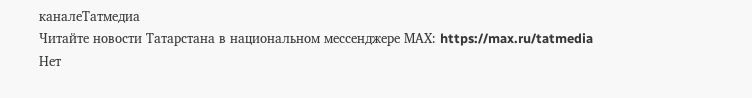каналеТатмедиа
Читайте новости Татарстана в национальном мессенджере MАХ: https://max.ru/tatmedia
Нет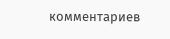комментариев